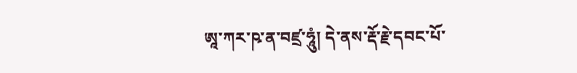ཨཱ་ཀར་ཥ་ན་བཛྲ་ཧཱུཾ། དེ་ནས་རྡོ་རྗེ་དབང་པོ་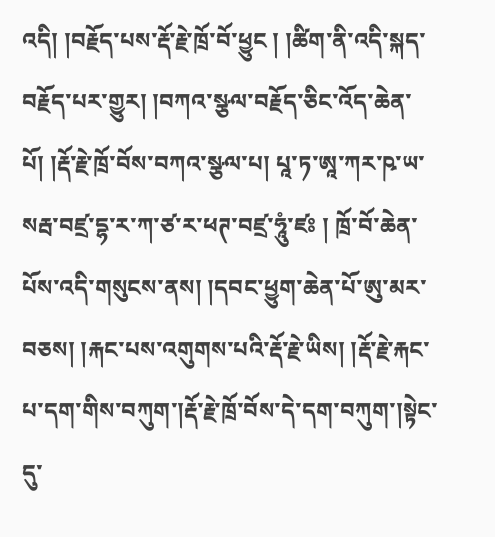འདི། །བརྗོད་པས་རྡོ་རྗེ་ཁྲོ་བོ་ཕྱུང ། །ཚིག་ནི་འདི་སྐད་བརྗོད་པར་གྱུར། །བཀའ་སྩལ་བརྗོད་ཅིང་འོད་ཆེན་པོ། །རྡོ་རྗེ་ཁྲོ་བོས་བཀའ་སྩལ་པ། པཱ་ཏ་ཨཱ་ཀར་ཥ་ཡ་སརྦ་བཛྲ་དྷ་ར་ཀ་ཙ་ར་ཕཊ་བཛྲ་ཧཱུཾ་ཛཿ ། ཁྲོ་བོ་ཆེན་པོས་འདི་གསུངས་ནས། །དབང་ཕྱུག་ཆེན་པོ་ཨུ་མར་བཅས། །རྐང་པས་འགུགས་པའི་རྡོ་རྗེ་ཡིས། །རྡོ་རྗེ་རྐང་པ་དག་གིས་བཀུག་།རྡོ་རྗེ་ཁྲོ་བོས་དེ་དག་བཀུག་།སྟེང་དུ་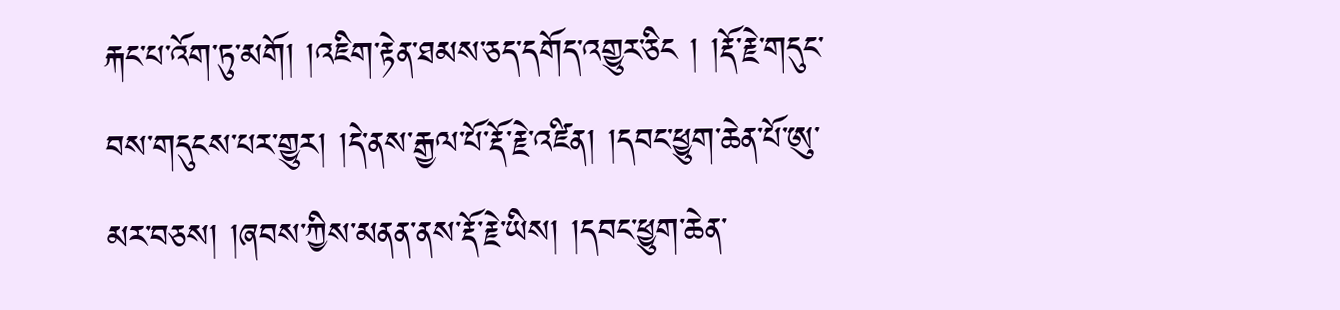རྐང་པ་འོག་ཏུ་མགོ། །འཇིག་རྟེན་ཐམས་ཅད་དགོད་འགྱུར་ཅིང ། །རྡོ་རྗེ་གདུང་བས་གདུངས་པར་གྱུར། །དེ་ནས་རྒྱལ་པོ་རྡོ་རྗེ་འཛིན། །དབང་ཕྱུག་ཆེན་པོ་ཨུ་མར་བཅས། །ཞབས་ཀྱིས་མནན་ནས་རྡོ་རྗེ་ཡིས། །དབང་ཕྱུག་ཆེན་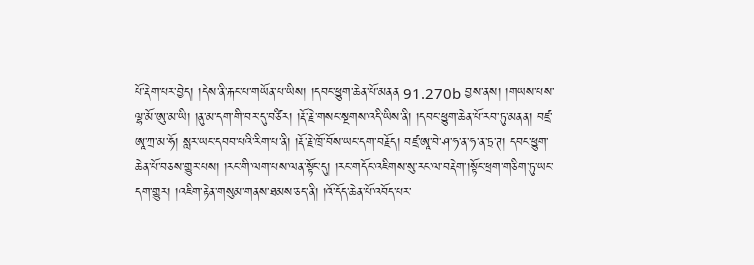པོ་རྡེག་པར་བྱེད། །དེས་ནི་རྐང་པ་གཡོན་པ་ཡིས། །དབང་ཕྱུག་ཆེན་པོ་མནན 91.270b བྱས་ནས། །གཡས་པས་ལྷ་མོ་ཨུ་མ་ཡི། །ནུ་མ་དག་གི་བར་དུ་བཙིར། །རྡོ་རྗེ་གསང་སྔགས་འདི་ཡིས་ནི། །དབང་ཕྱུག་ཆེན་པོ་རབ་ཏུ་མནན། བཛྲ་ཨཱ་ཀྲ་མ་ཧོ། སླར་ཡང་དབབ་པའི་རིག་པ་ནི། །རྡོ་རྗེ་ཁྲོ་བོས་ཡང་དག་བརྗོད། བཛྲ་ཨཱ་བེ་ཤ་ཧ་ན་ཧ་ན་ཏྲ་ཊ། དབང་ཕྱུག་ཆེན་པོ་བཅས་གྱུར་པས། །རང་གི་ལག་པས་ལན་སྟོང་དུ། །རང་གདོང་འཇིགས་སུ་རང་ལ་བརྡེག་།སྟོང་ཕྲག་གཅིག་ཏུ་ཡང་དག་གྱུར། །འཇིག་རྟེན་གསུམ་གནས་ཐམས་ཅད་ནི། །འོ་དོད་ཆེན་པོ་འབོད་པར་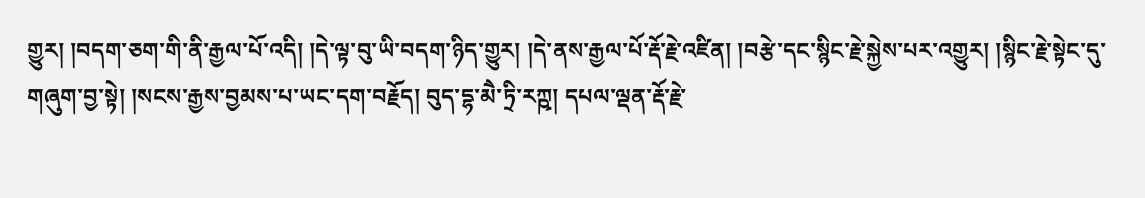གྱུར། །བདག་ཅག་གི་ནི་རྒྱལ་པོ་འདི། །དེ་ལྟ་བུ་ཡི་བདག་ཉིད་གྱུར། །དེ་ནས་རྒྱལ་པོ་རྡོ་རྗེ་འཛིན། །བརྩེ་དང་སྙིང་རྗེ་སྐྱེས་པར་འགྱུར། །སྙིང་རྗེ་སྟེང་དུ་གཞུག་བྱ་སྟེ། །སངས་རྒྱས་བྱམས་པ་ཡང་དག་བརྗོད། བུད་དྷ་མཻ་ཏྲི་རཀྵ། དཔལ་ལྡན་རྡོ་རྗེ་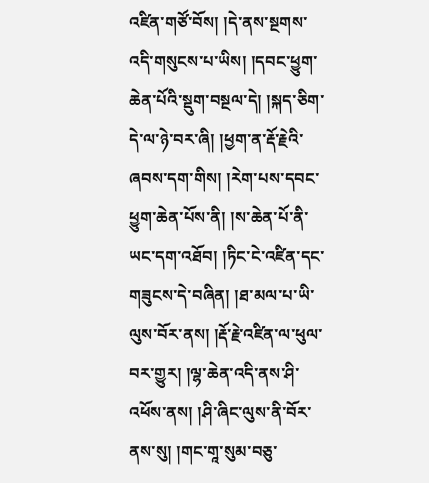འཛིན་གཙོ་བོས། །དེ་ནས་སྔགས་འདི་གསུངས་པ་ཡིས། །དབང་ཕྱུག་ཆེན་པོའི་སྡུག་བསྔལ་དེ། །སྐད་ཅིག་དེ་ལ་ཉེ་བར་ཞི། །ཕྱག་ན་རྡོ་རྗེའི་ཞབས་དག་གིས། །རེག་པས་དབང་ཕྱུག་ཆེན་པོས་ནི། །ས་ཆེན་པོ་ནི་ཡང་དག་འཐོབ། །ཏིང་ངེ་འཛིན་དང་གཟུངས་དེ་བཞིན། །ཐ་མལ་པ་ཡི་ལུས་བོར་ནས། །རྡོ་རྗེ་འཛིན་ལ་ཕུལ་བར་གྱུར། །ལྷ་ཆེན་འདི་ནས་ཤི་འཕོས་ནས། །ཤི་ཞིང་ལུས་ནི་བོར་ནས་སུ། །གང་གཱ་སུམ་བཅུ་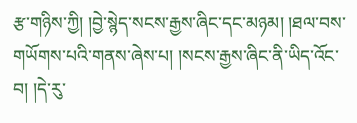རྩ་གཉིས་ཀྱི། །བྱེ་སྙེད་སངས་རྒྱས་ཞིང་དང་མཉམ། །ཐལ་བས་གཡོགས་པའི་གནས་ཞེས་པ། །སངས་རྒྱས་ཞིང་ནི་ཡིད་འོང་བ། །དེ་རུ་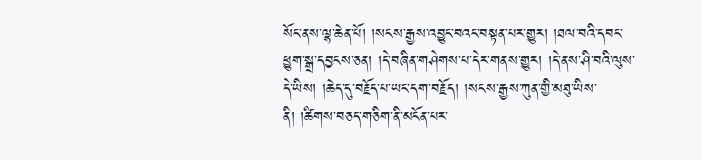སོང་ནས་ལྷ་ཆེན་པོ། །སངས་རྒྱས་འབྱུང་བའང་བསྟན་པར་གྱུར། །ཐལ་བའི་དབང་ཕྱུག་སྒྲ་དབྱངས་ཅན། །དེ་བཞིན་གཤེགས་པ་དེར་གནས་གྱུར། །དེ་ནས་ཤི་བའི་ལུས་དེ་ཡིས། །ཆེད་དུ་བརྗོད་པ་ཡང་དག་བརྗོད། །སངས་རྒྱས་ཀུན་གྱི་མཐུ་ཡིས་ནི། །ཚིགས་བཅད་གཅིག་ནི་མངོན་པར་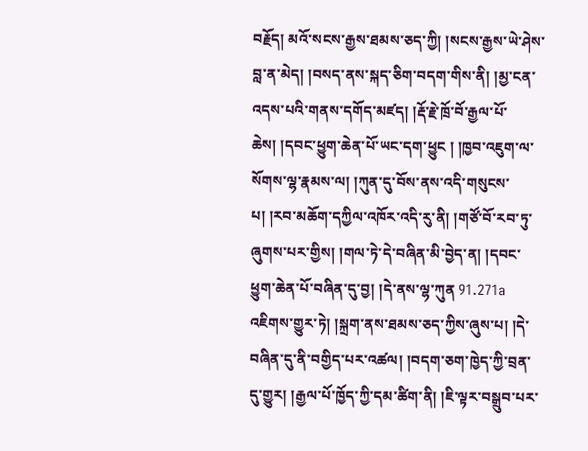བརྗོད། མའོ་སངས་རྒྱས་ཐམས་ཅད་ཀྱི། །སངས་རྒྱས་ཡེ་ཤེས་བླ་ན་མེད། །བསད་ནས་སྐད་ཅིག་བདག་གིས་ནི། །མྱ་ངན་འདས་པའི་གནས་དགོད་མཛད། །རྡོ་རྗེ་ཁྲོ་བོ་རྒྱལ་པོ་ཆེས། །དབང་ཕྱུག་ཆེན་པོ་ཡང་དག་ཕྱུང ། །ཁྱབ་འཇུག་ལ་སོགས་ལྷ་རྣམས་ལ། །ཀུན་དུ་བོས་ནས་འདི་གསུངས་པ། །རབ་མཆོག་དཀྱིལ་འཁོར་འདི་རུ་ནི། །གཙོ་བོ་རབ་ཏུ་ཞུགས་པར་གྱིས། །གལ་ཏེ་དེ་བཞིན་མི་བྱེད་ན། །དབང་ཕྱུག་ཆེན་པོ་བཞིན་དུ་བྱ། །དེ་ནས་ལྷ་ཀུན 91.271a འཇིགས་གྱུར་ཏེ། །སྐྲག་ནས་ཐམས་ཅད་ཀྱིས་ཞུས་པ། །དེ་བཞིན་དུ་ནི་བགྱིད་པར་འཚལ། །བདག་ཅག་ཁྱེད་ཀྱི་བྲན་དུ་གྱུར། །རྒྱལ་པོ་ཁྱོད་ཀྱི་དམ་ཚིག་ནི། །ཇི་ལྟར་བསྒྲུབ་པར་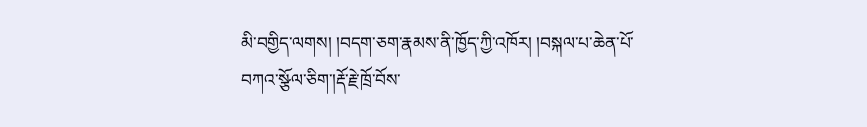མི་བགྱིད་ལགས། །བདག་ཅག་རྣམས་ནི་ཁྱོད་ཀྱི་འཁོར། །བསྐལ་པ་ཆེན་པོ་བཀའ་སྩོལ་ཅིག་།རྡོ་རྗེ་ཁྲོ་བོས་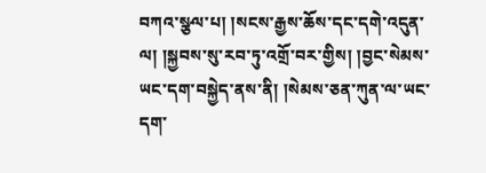བཀའ་སྩལ་པ། །སངས་རྒྱས་ཆོས་དང་དགེ་འདུན་ལ། །སྐྱབས་སུ་རབ་ཏུ་འགྲོ་བར་གྱིས། །བྱང་སེམས་ཡང་དག་བསྐྱེད་ནས་ནི། །སེམས་ཅན་ཀུན་ལ་ཡང་དག་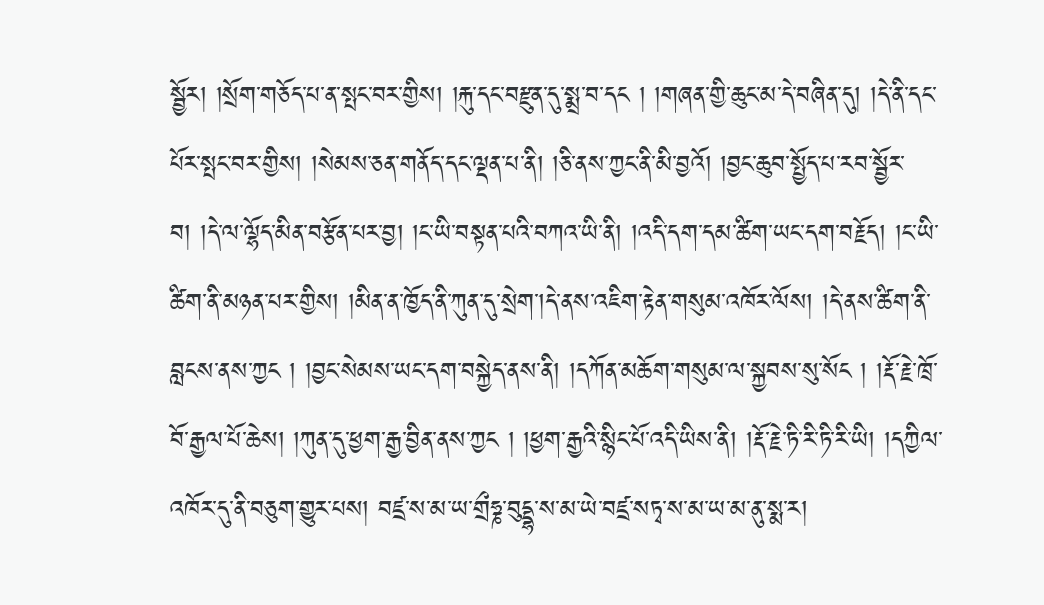སྦྱོར། །སྲོག་གཅོད་པ་ན་སྤང་བར་གྱིས། །རྐུ་དང་བརྫུན་དུ་སྨྲ་བ་དང ། །གཞན་གྱི་ཆུང་མ་དེ་བཞིན་དུ། །དེ་ནི་དང་པོར་སྤང་བར་གྱིས། །སེམས་ཅན་གནོད་དང་ལྡན་པ་ནི། །ཅི་ནས་ཀྱང་ནི་མི་བྱའོ། །བྱང་ཆུབ་སྤྱོད་པ་རབ་སྦྱོར་བ། །དེ་ལ་ལྷོད་མིན་བརྩོན་པར་བྱ། །ང་ཡི་བསྟན་པའི་བཀའ་ཡི་ནི། །འདི་དག་དམ་ཚིག་ཡང་དག་བརྗོད། །ང་ཡི་ཚིག་ནི་མཉན་པར་གྱིས། །མིན་ན་ཁྱོད་ནི་ཀུན་དུ་སྲེག་།དེ་ནས་འཇིག་རྟེན་གསུམ་འཁོར་ལོས། །དེ་ནས་ཚིག་ནི་བླངས་ནས་ཀྱང ། །བྱང་སེམས་ཡང་དག་བསྐྱེད་ནས་ནི། །དཀོན་མཆོག་གསུམ་ལ་སྐྱབས་སུ་སོང ། །རྡོ་རྗེ་ཁྲོ་བོ་རྒྱལ་པོ་ཆེས། །ཀུན་དུ་ཕྱག་རྒྱ་བྱིན་ནས་ཀྱང ། །ཕྱག་རྒྱའི་སྙིང་པོ་འདི་ཡིས་ནི། །རྡོ་རྗེ་ཏི་རི་ཏི་རི་ཡི། །དཀྱིལ་འཁོར་དུ་ནི་བཅུག་གྱུར་པས། བཛྲ་ས་མ་ཡ་གྲྀཧྞ་བུདྡྷ་ས་མ་ཡེ་བཛྲ་སཏྭ་ས་མ་ཡ་མ་ནུ་སྨ་ར།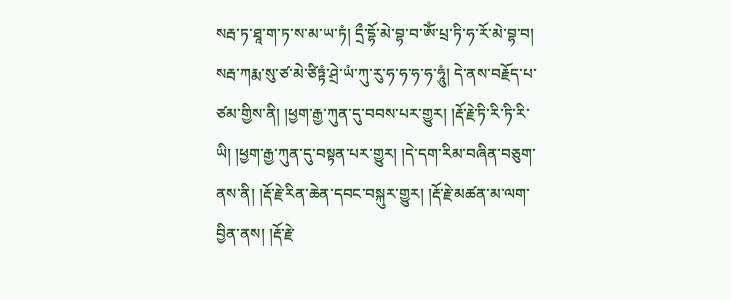སརྦ་ཏ་ཐཱ་ག་ཏ་ས་མ་ཡ་ཏཾ། དྲྀ་དྷོ་མེ་བྷ་བ་ཨོཾ་པྲ་ཏི་ཧ་རོ་མེ་བྷ་བ། སརྦ་ཀརྨ་སུ་ཙ་མེ་ཙིཏྟཾ་ཤྲེ་ཡཾ་ཀུ་རུ་ཧ་ཧ་ཧ་ཧ་ཧཱུཾ། དེ་ནས་བརྗོད་པ་ཙམ་གྱིས་ནི། །ཕྱག་རྒྱ་ཀུན་དུ་བབས་པར་གྱུར། །རྡོ་རྗེ་ཏི་རི་ཏི་རི་ཡི། །ཕྱག་རྒྱ་ཀུན་དུ་བསྟན་པར་གྱུར། །དེ་དག་རིམ་བཞིན་བཅུག་ནས་ནི། །རྡོ་རྗེ་རིན་ཆེན་དབང་བསྐུར་གྱུར། །རྡོ་རྗེ་མཚན་མ་ལག་བྱིན་ནས། །རྡོ་རྗེ་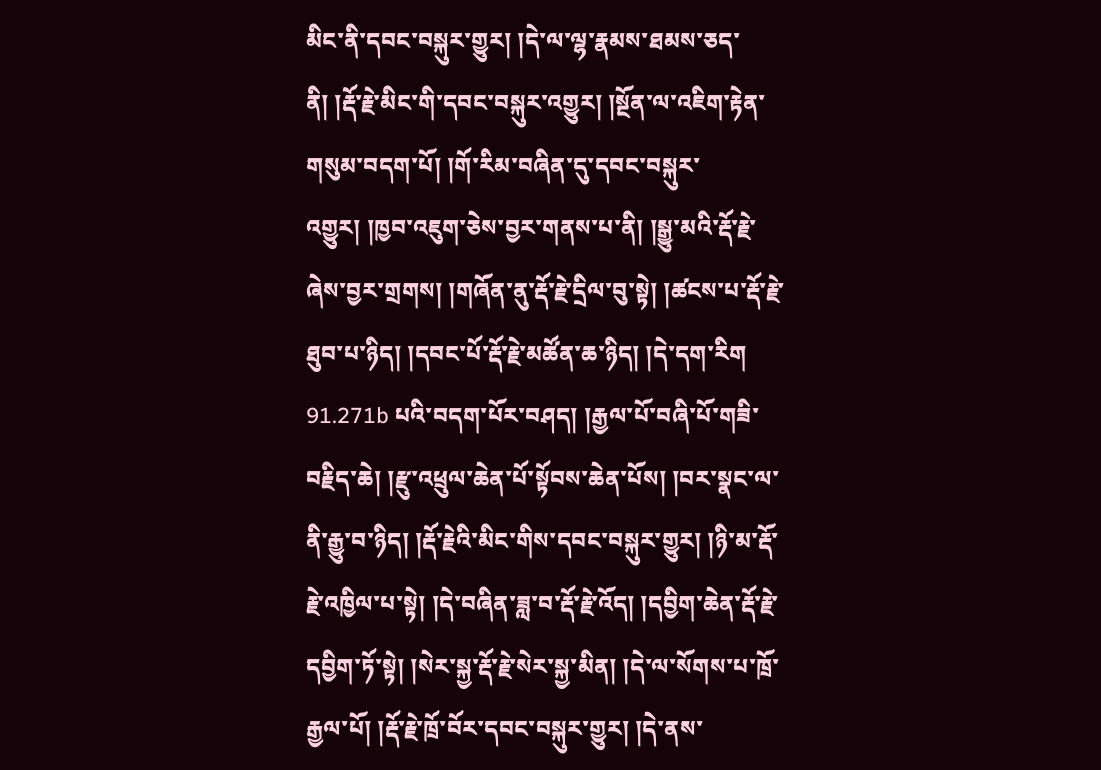མིང་ནི་དབང་བསྐུར་གྱུར། །དེ་ལ་ལྷ་རྣམས་ཐམས་ཅད་ནི། །རྡོ་རྗེ་མིང་གི་དབང་བསྐུར་འགྱུར། །སྔོན་ལ་འཇིག་རྟེན་གསུམ་བདག་པོ། །གོ་རིམ་བཞིན་དུ་དབང་བསྐུར་འགྱུར། །ཁྱབ་འཇུག་ཅེས་བྱར་གནས་པ་ནི། །སྒྱུ་མའི་རྡོ་རྗེ་ཞེས་བྱར་གྲགས། །གཞོན་ནུ་རྡོ་རྗེ་དྲིལ་བུ་སྟེ། །ཚངས་པ་རྡོ་རྗེ་ཐུབ་པ་ཉིད། །དབང་པོ་རྡོ་རྗེ་མཚོན་ཆ་ཉིད། །དེ་དག་རིག 91.271b པའི་བདག་པོར་བཤད། །རྒྱལ་པོ་བཞི་པོ་གཟི་བརྗིད་ཆེ། །རྫུ་འཕྲུལ་ཆེན་པོ་སྟོབས་ཆེན་པོས། །བར་སྣང་ལ་ནི་རྒྱུ་བ་ཉིད། །རྡོ་རྗེའི་མིང་གིས་དབང་བསྐུར་གྱུར། །ཉི་མ་རྡོ་རྗེ་འཁྱིལ་པ་སྟེ། །དེ་བཞིན་ཟླ་བ་རྡོ་རྗེ་འོད། །དབྱིག་ཆེན་རྡོ་རྗེ་དབྱིག་ཏོ་སྟེ། །སེར་སྐྱ་རྡོ་རྗེ་སེར་སྐྱ་མིན། །དེ་ལ་སོགས་པ་ཁྲོ་རྒྱལ་པོ། །རྡོ་རྗེ་ཁྲོ་བོར་དབང་བསྐུར་གྱུར། །དེ་ནས་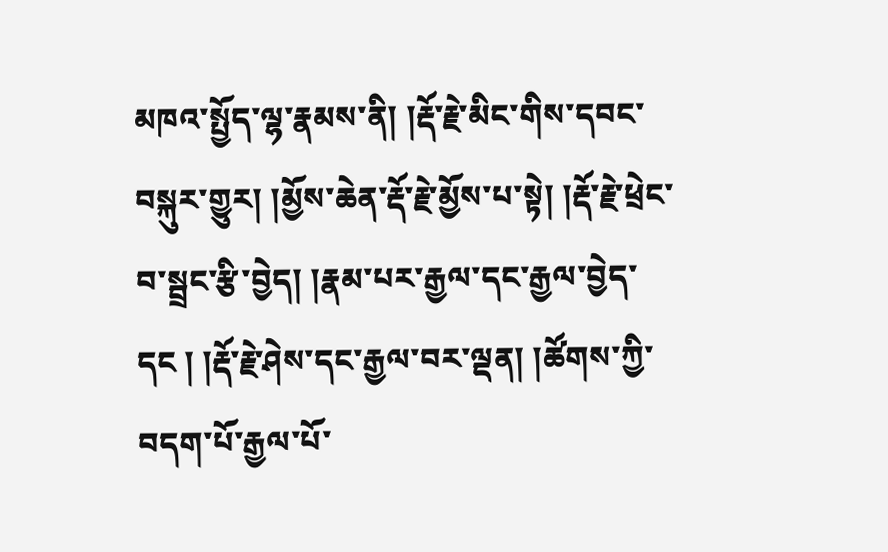མཁའ་སྤྱོད་ལྷ་རྣམས་ནི། །རྡོ་རྗེ་མིང་གིས་དབང་བསྐུར་གྱུར། །མྱོས་ཆེན་རྡོ་རྗེ་མྱོས་པ་སྟེ། །རྡོ་རྗེ་ཕྲེང་བ་སྦྲང་རྩི་བྱེད། །རྣམ་པར་རྒྱལ་དང་རྒྱལ་བྱེད་དང ། །རྡོ་རྗེ་ཤེས་དང་རྒྱལ་བར་ལྡན། །ཚོགས་ཀྱི་བདག་པོ་རྒྱལ་པོ་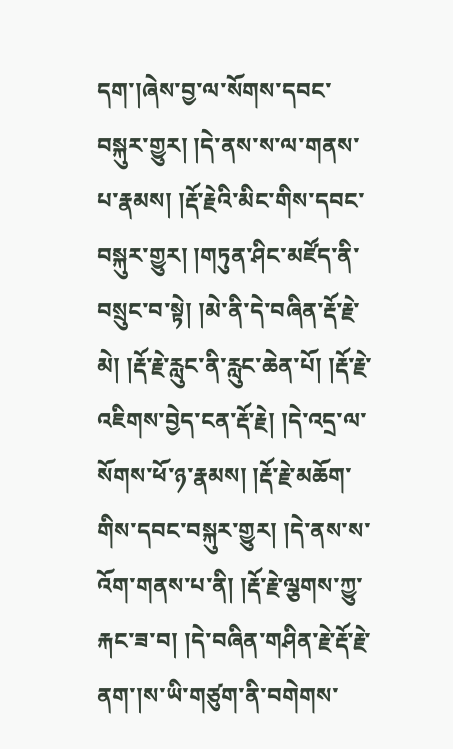དག་།ཞེས་བྱ་ལ་སོགས་དབང་བསྐུར་གྱུར། །དེ་ནས་ས་ལ་གནས་པ་རྣམས། །རྡོ་རྗེའི་མིང་གིས་དབང་བསྐུར་གྱུར། །གཏུན་ཤིང་མཛོད་ནི་བསྲུང་བ་སྟེ། །མེ་ནི་དེ་བཞིན་རྡོ་རྗེ་མེ། །རྡོ་རྗེ་རླུང་ནི་རླུང་ཆེན་པོ། །རྡོ་རྗེ་འཇིགས་བྱེད་ངན་རྡོ་རྗེ། །དེ་འདྲ་ལ་སོགས་ཕོ་ཉ་རྣམས། །རྡོ་རྗེ་མཆོག་གིས་དབང་བསྐུར་གྱུར། །དེ་ནས་ས་འོག་གནས་པ་ནི། །རྡོ་རྗེ་ལྕགས་ཀྱུ་རྐང་ཟ་བ། །དེ་བཞིན་གཤིན་རྗེ་རྡོ་རྗེ་ནག་།ས་ཡི་གཙུག་ནི་བགེགས་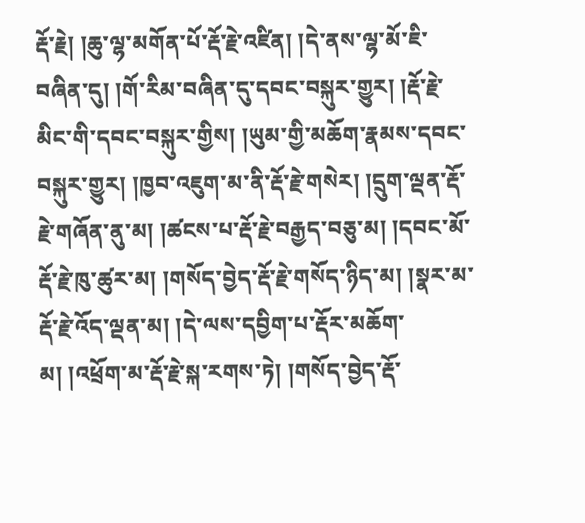རྡོ་རྗེ། །ཆུ་ལྷ་མགོན་པོ་རྡོ་རྗེ་འཛིན། །དེ་ནས་ལྷ་མོ་ཇི་བཞིན་དུ། །གོ་རིམ་བཞིན་དུ་དབང་བསྐུར་གྱུར། །རྡོ་རྗེ་མིང་གི་དབང་བསྐུར་གྱིས། །ཡུམ་གྱི་མཆོག་རྣམས་དབང་བསྐུར་གྱུར། །ཁྱབ་འཇུག་མ་ནི་རྡོ་རྗེ་གསེར། །དྲུག་ལྡན་རྡོ་རྗེ་གཞོན་ནུ་མ། །ཚངས་པ་རྡོ་རྗེ་བརྒྱད་བཅུ་མ། །དབང་མོ་རྡོ་རྗེ་ཁུ་ཚུར་མ། །གསོད་བྱེད་རྡོ་རྗེ་གསོད་ཉིད་མ། །སྣར་མ་རྡོ་རྗེ་འོད་ལྡན་མ། །དེ་ལས་དབྱིག་པ་རྡོར་མཆོག་མ། །འཕྲོག་མ་རྡོ་རྗེ་སྐ་རགས་ཏེ། །གསོད་བྱེད་རྡོ་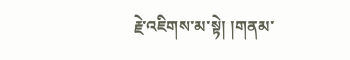རྗེ་འཇིགས་མ་སྟེ། །གནམ་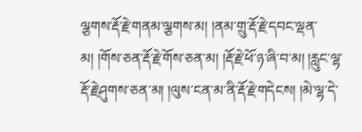ལྕགས་རྡོ་རྗེ་གནམ་ལྕགས་མ། །ནམ་གྲུ་རྡོ་རྗེ་དབང་ལྡན་མ། །གོས་ཅན་རྡོ་རྗེ་གོས་ཅན་མ། །རྡོ་རྗེ་ཕོ་ཉ་ཞི་བ་མ། །རླུང་ལྷ་རྡོ་རྗེ་ཤུགས་ཅན་མ། །ལུས་ངན་མ་ནི་རྡོ་རྗེ་གདེངས། །མེ་ལྷ་དེ་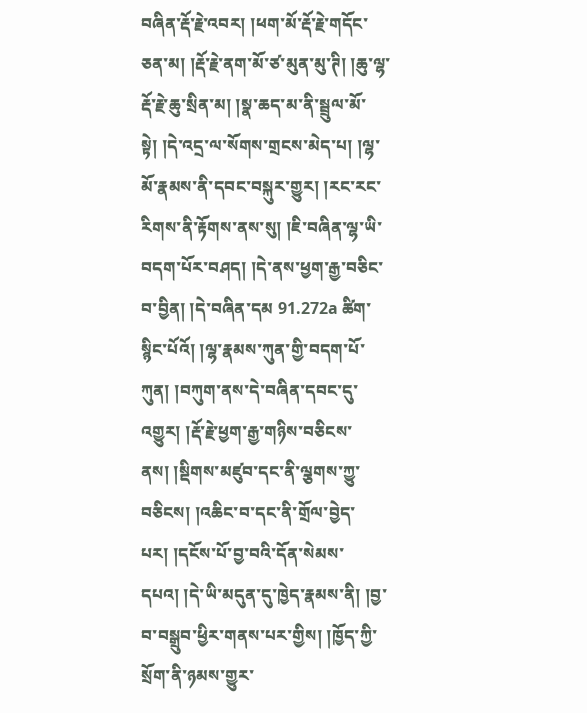བཞིན་རྡོ་རྗེ་འབར། །ཕག་མོ་རྡོ་རྗེ་གདོང་ཅན་མ། །རྡོ་རྗེ་ནག་མོ་ཙ་མུན་མུ་ཊི། །ཆུ་ལྷ་རྡོ་རྗེ་ཆུ་སྲིན་མ། །སྣ་ཆད་མ་ནི་སྦྲུལ་མོ་སྟེ། །དེ་འདྲ་ལ་སོགས་གྲངས་མེད་པ། །ལྷ་མོ་རྣམས་ནི་དབང་བསྐུར་གྱུར། །རང་རང་རིགས་ནི་རྟོགས་ནས་སུ། །ཇི་བཞིན་ལྷ་ཡི་བདག་པོར་བཤད། །དེ་ནས་ཕྱག་རྒྱ་བཅིང་བ་བྱིན། །དེ་བཞིན་དམ 91.272a ཚིག་སྙིང་པོའོ། །ལྷ་རྣམས་ཀུན་གྱི་བདག་པོ་ཀུན། །བཀུག་ནས་དེ་བཞིན་དབང་དུ་འགྱུར། །རྡོ་རྗེ་ཕྱག་རྒྱ་གཉིས་བཅིངས་ནས། །སྡིགས་མཛུབ་དང་ནི་ལྕགས་ཀྱུ་བཅིངས། །འཆིང་བ་དང་ནི་གྲོལ་བྱེད་པར། །དངོས་པོ་བྱ་བའི་དོན་སེམས་དཔའ། །དེ་ཡི་མདུན་དུ་ཁྱེད་རྣམས་ནི། །བྱ་བ་བསྒྲུབ་ཕྱིར་གནས་པར་གྱིས། །ཁྱོད་ཀྱི་སྲོག་ནི་ཉམས་གྱུར་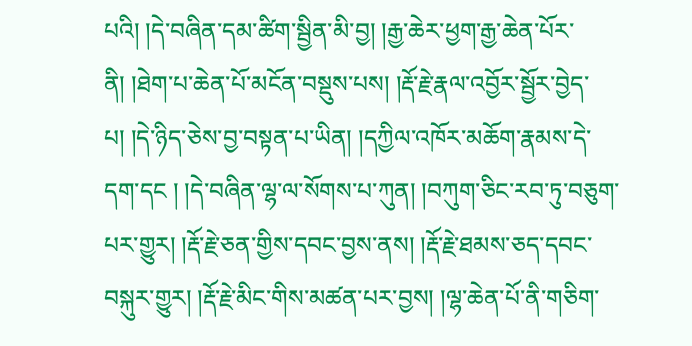པའི། །དེ་བཞིན་དམ་ཚིག་སྦྱིན་མི་བྱ། །རྒྱ་ཆེར་ཕྱག་རྒྱ་ཆེན་པོར་ནི། །ཐེག་པ་ཆེན་པོ་མངོན་བསྡུས་པས། །རྡོ་རྗེ་རྣལ་འབྱོར་སྦྱོར་བྱེད་པ། །དེ་ཉིད་ཅེས་བྱ་བསྟན་པ་ཡིན། །དཀྱིལ་འཁོར་མཆོག་རྣམས་དེ་དག་དང ། །དེ་བཞིན་ལྷ་ལ་སོགས་པ་ཀུན། །བཀུག་ཅིང་རབ་ཏུ་བཅུག་པར་གྱུར། །རྡོ་རྗེ་ཅན་གྱིས་དབང་བྱས་ནས། །རྡོ་རྗེ་ཐམས་ཅད་དབང་བསྐུར་གྱུར། །རྡོ་རྗེ་མིང་གིས་མཚན་པར་བྱས། །ལྷ་ཆེན་པོ་ནི་གཅིག་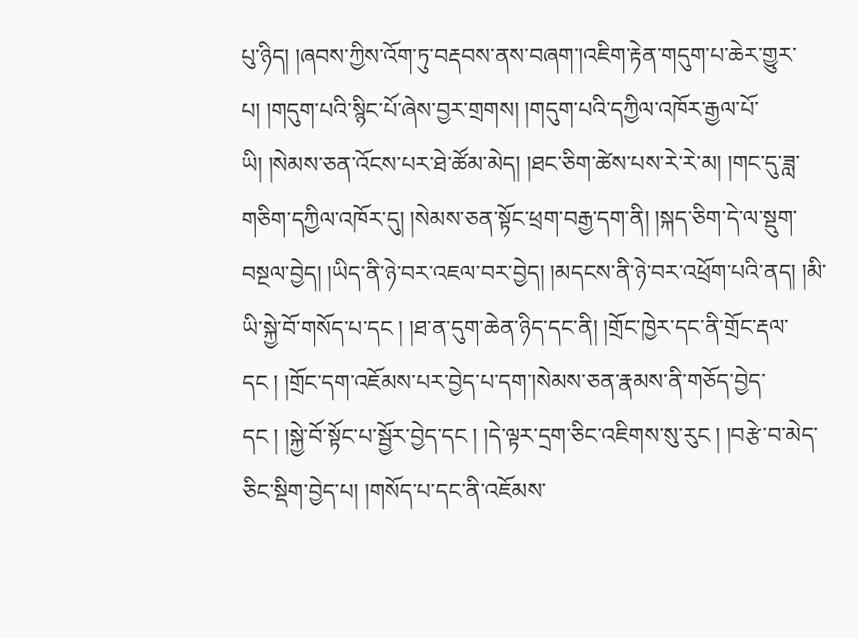པུ་ཉིད། །ཞབས་ཀྱིས་འོག་ཏུ་བརྡབས་ནས་བཞག་།འཇིག་རྟེན་གདུག་པ་ཆེར་གྱུར་པ། །གདུག་པའི་སྙིང་པོ་ཞེས་བྱར་གྲགས། །གདུག་པའི་དཀྱིལ་འཁོར་རྒྱལ་པོ་ཡི། །སེམས་ཅན་འོངས་པར་ཐེ་ཚོམ་མེད། །ཐང་ཅིག་ཚེས་པས་རེ་རེ་མ། །གང་དུ་ཟླ་གཅིག་དཀྱིལ་འཁོར་དུ། །སེམས་ཅན་སྟོང་ཕྲག་བརྒྱ་དག་ནི། །སྐད་ཅིག་དེ་ལ་སྡུག་བསྔལ་བྱེད། །ཡིད་ནི་ཉེ་བར་འཇལ་བར་བྱེད། །མདངས་ནི་ཉེ་བར་འཕྲོག་པའི་ནད། །མི་ཡི་སྐྱེ་བོ་གསོད་པ་དང ། །ཐ་ན་དུག་ཆེན་ཉིད་དང་ནི། །གྲོང་ཁྱེར་དང་ནི་གྲོང་རྡལ་དང ། །གྲོང་དག་འཇོམས་པར་བྱེད་པ་དག་།སེམས་ཅན་རྣམས་ནི་གཅོད་བྱེད་དང ། །སྐྱེ་བོ་སྟོང་པ་སྦྱོར་བྱེད་དང ། །དེ་ལྟར་དྲག་ཅིང་འཇིགས་སུ་རུང ། །བརྩེ་བ་མེད་ཅིང་སྡིག་བྱེད་པ། །གསོད་པ་དང་ནི་འཇོམས་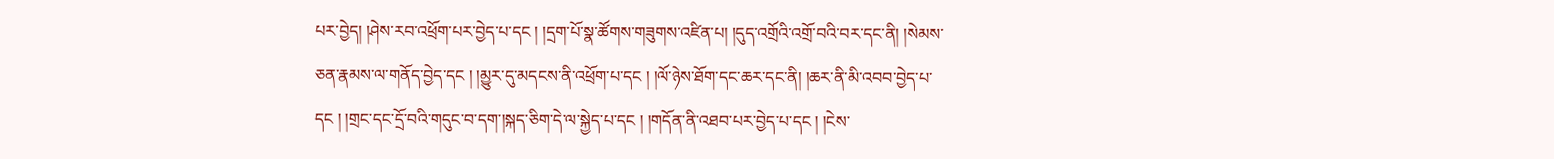པར་བྱེད། །ཤེས་རབ་འཕྲོག་པར་བྱེད་པ་དང ། །དྲག་པོ་སྣ་ཚོགས་གཟུགས་འཛིན་པ། །དུད་འགྲོའི་འགྲོ་བའི་བར་དང་ནི། །སེམས་ཅན་རྣམས་ལ་གནོད་བྱེད་དང ། །མྱུར་དུ་མདངས་ནི་འཕྲོག་པ་དང ། །ལོ་ཉེས་ཐོག་དང་ཆར་དང་ནི། །ཆར་ནི་མི་འབབ་བྱེད་པ་དང ། །གྲང་དང་དྲོ་བའི་གདུང་བ་དག་།སྐད་ཅིག་དེ་ལ་སྐྱེད་པ་དང ། །གདོན་ནི་འཐབ་པར་བྱེད་པ་དང ། །ངེས་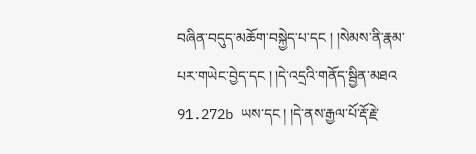བཞིན་བདུད་མཆོག་བསྐྱེད་པ་དང ། །སེམས་ནི་རྣམ་པར་གཡེང་བྱེད་དང ། །དེ་འདྲའི་གནོད་སྦྱིན་མཐའ 91.272b ཡས་དང ། །དེ་ནས་རྒྱལ་པོ་རྡོ་རྗེ་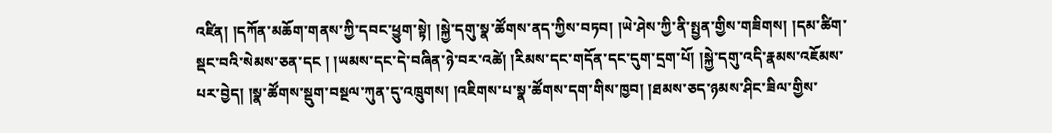འཛིན། །དཀོན་མཆོག་གནས་ཀྱི་དབང་ཕྱུག་སྟེ། །སྐྱེ་དགུ་སྣ་ཚོགས་ནད་ཀྱིས་བཏབ། །ཡེ་ཤེས་ཀྱི་ནི་སྤྱན་གྱིས་གཟིགས། །དམ་ཚིག་སྡང་བའི་སེམས་ཅན་དང ། །ཡམས་དང་དེ་བཞིན་ཉེ་བར་འཚེ། །རིམས་དང་གདོན་དང་དུག་དྲག་པོ། །སྐྱེ་དགུ་འདི་རྣམས་འཇོམས་པར་བྱེད། །སྣ་ཚོགས་སྡུག་བསྔལ་ཀུན་དུ་འཁྲུགས། །འཇིགས་པ་སྣ་ཚོགས་དག་གིས་ཁྱབ། །ཐམས་ཅད་ཉམས་ཤིང་ཟིལ་གྱིས་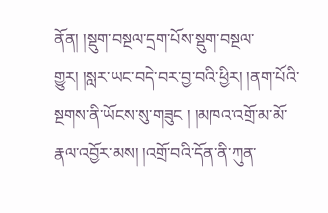ནོན། །སྡུག་བསྔལ་དྲག་པོས་སྡུག་བསྔལ་གྱུར། །སླར་ཡང་བདེ་བར་བྱ་བའི་ཕྱིར། །ནག་པོའི་སྔགས་ནི་ཡོངས་སུ་གཟུང ། །མཁའ་འགྲོ་མ་མོ་རྣལ་འབྱོར་མས། །འགྲོ་བའི་དོན་ནི་ཀུན་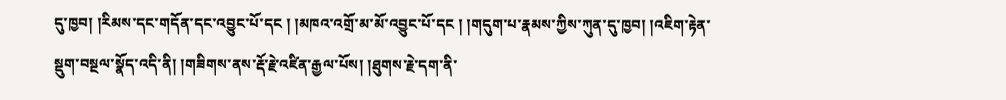དུ་ཁྱབ། །རིམས་དང་གདོན་དང་འབྱུང་པོ་དང ། །མཁའ་འགྲོ་མ་མོ་འབྱུང་པོ་དང ། །གདུག་པ་རྣམས་ཀྱིས་ཀུན་དུ་ཁྱབ། །འཇིག་རྟེན་སྡུག་བསྔལ་སྣོད་འདི་ནི། །གཟིགས་ནས་རྡོ་རྗེ་འཛིན་རྒྱལ་པོས། །ཐུགས་རྗེ་དག་ནི་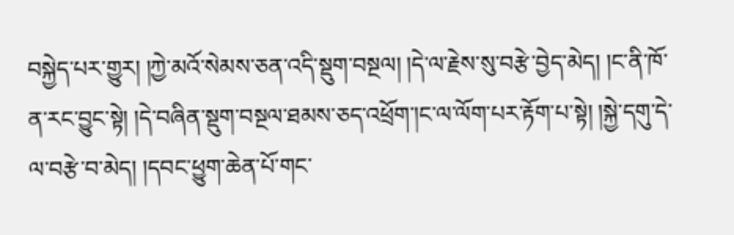བསྐྱེད་པར་གྱུར། །ཀྱེ་མའོ་སེམས་ཅན་འདི་སྡུག་བསྔལ། །དེ་ལ་རྗེས་སུ་བརྩེ་བྱེད་མེད། །ང་ནི་ཁོ་ན་རང་བྱུང་སྟེ། །དེ་བཞིན་སྡུག་བསྔལ་ཐམས་ཅད་འཕྲོག་།ང་ལ་ལོག་པར་རྟོག་པ་སྟེ། །སྐྱེ་དགུ་དེ་ལ་བརྩེ་བ་མེད། །དབང་ཕྱུག་ཆེན་པོ་གང་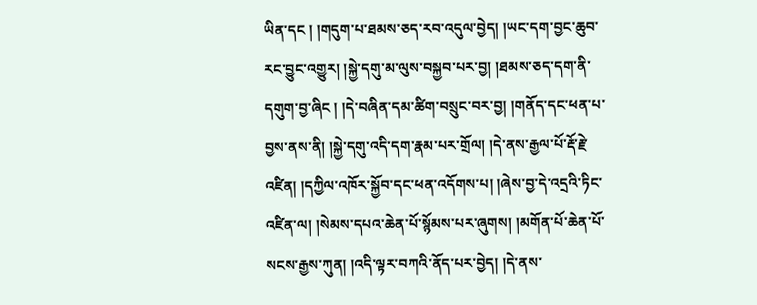ཡིན་དང ། །གདུག་པ་ཐམས་ཅད་རབ་འདུལ་བྱེད། །ཡང་དག་བྱང་ཆུབ་རང་བྱུང་འགྱུར། །སྐྱེ་དགུ་མ་ལུས་བསྐྱབ་པར་བྱ། །ཐམས་ཅད་དག་ནི་དགུག་བྱ་ཞིང ། །དེ་བཞིན་དམ་ཚིག་བསྲུང་བར་བྱ། །གནོད་དང་ཕན་པ་བྱས་ནས་ནི། །སྐྱེ་དགུ་འདི་དག་རྣམ་པར་གྲོལ། །དེ་ནས་རྒྱལ་པོ་རྡོ་རྗེ་འཛིན། །དཀྱིལ་འཁོར་སྐྱོབ་དང་ཕན་འདོགས་པ། །ཞེས་བྱ་དེ་འདྲའི་ཏིང་འཛིན་ལ། །སེམས་དཔའ་ཆེན་པོ་སྙོམས་པར་ཞུགས། །མགོན་པོ་ཆེན་པོ་སངས་རྒྱས་ཀུན། །འདི་ལྟར་བཀའི་ནོད་པར་བྱེད། །དེ་ནས་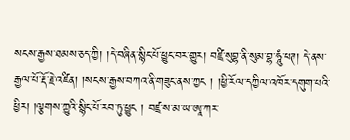སངས་རྒྱས་ཐམས་ཅད་ཀྱི། །དེ་བཞིན་སྙིང་པོ་ཕྱུང་བར་གྱུར། བཛྲི་སུབྷ་ནི་སུམ་བྷ་ཧཱུཾ་ཕཊ། དེ་ནས་རྒྱལ་པོ་རྡོ་རྗེ་འཛིན། །སངས་རྒྱས་བཀའ་ནི་གཟུང་ནས་ཀྱང ། །ཕྱི་རོལ་དཀྱིལ་འཁོར་དགུག་པའི་ཕྱིར། །ལྕགས་ཀྱུའི་སྙིང་པོ་རབ་ཏུ་ཕྱུང ། བཛྲ་ས་མ་ཡ་ཨཱ་ཀར་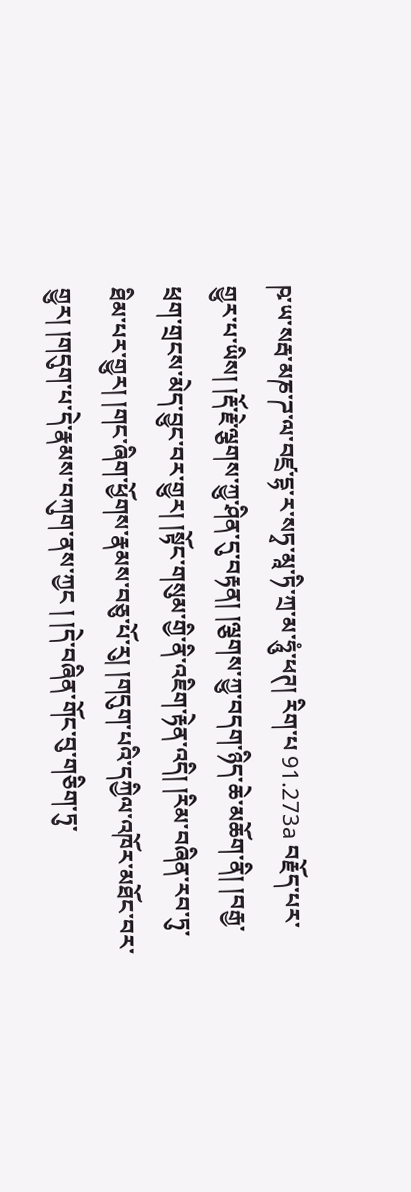ཥ་ཡ་སརྦ་མཎ་ཌ་ལ་བཛྲ་དྷ་ར་སཏྭ་མཱ་ཏི་ཀྲ་མ་ཧཱུཾ་ཕཊ། རིག་པ 91.273a བརྗོད་པར་གྱུར་པ་ཡིས། །རྡོ་རྗེ་ལྕགས་ཀྱུ་ཤིན་དུ་བརྟན། །ལྕགས་ཀྱུ་བདག་ཉིད་ཆེ་མཆོག་ནི། །བརྒྱ་ཕྲག་གྲངས་མེད་བྱུང་བར་གྱུར། །སྟོང་གསུམ་གྱི་ནི་འཇིག་རྟེན་འདི། །རིམ་བཞིན་རབ་ཏུ་ཐིམ་པར་གྱུར། །གང་ཞིག་ཕྱོགས་རྣམས་བཅུ་པོ་རུ། །གདུག་པའི་དཀྱིལ་འཁོར་མཐོང་བར་གྱུར། །གདུག་པ་དེ་རྣམས་བཀུག་ནས་ཀྱང ། །དེ་བཞིན་གོང་བུ་གཅིག་ཏུ་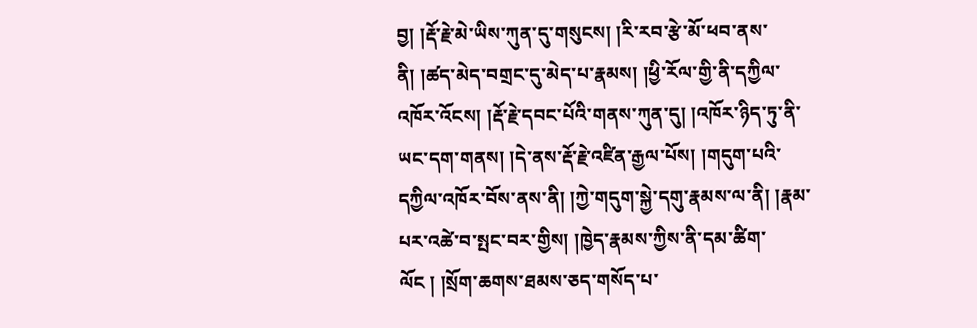བྱ། །རྡོ་རྗེ་མེ་ཡིས་ཀུན་དུ་གསུངས། །རི་རབ་རྩེ་མོ་ཕབ་ནས་ནི། །ཚད་མེད་བགྲང་དུ་མེད་པ་རྣམས། །ཕྱི་རོལ་གྱི་ནི་དཀྱིལ་འཁོར་འོངས། །རྡོ་རྗེ་དབང་པོའི་གནས་ཀུན་དུ། །འཁོར་ཉིད་ཏུ་ནི་ཡང་དག་གནས། །དེ་ནས་རྡོ་རྗེ་འཛིན་རྒྱལ་པོས། །གདུག་པའི་དཀྱིལ་འཁོར་བོས་ནས་ནི། །ཀྱེ་གདུག་སྐྱེ་དགུ་རྣམས་ལ་ནི། །རྣམ་པར་འཚེ་བ་སྤང་བར་གྱིས། །ཁྱེད་རྣམས་ཀྱིས་ནི་དམ་ཚིག་ལོང ། །སྲོག་ཆགས་ཐམས་ཅད་གསོད་པ་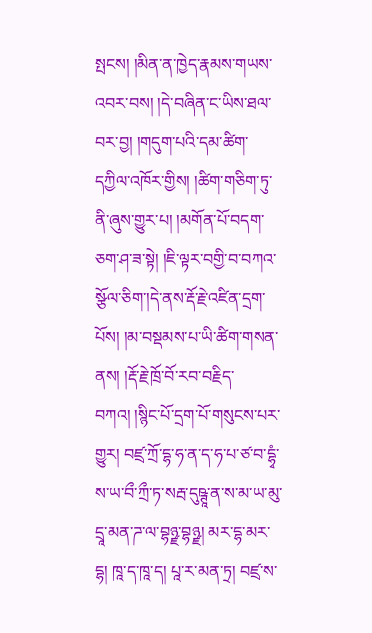སྤངས། །མིན་ན་ཁྱེད་རྣམས་གཡས་འབར་བས། །དེ་བཞིན་ང་ཡིས་ཐལ་བར་བྱ། །གདུག་པའི་དམ་ཚིག་དཀྱིལ་འཁོར་གྱིས། །ཚིག་གཅིག་ཏུ་ནི་ཞུས་གྱུར་པ། །མགོན་པོ་བདག་ཅག་ཤ་ཟ་སྟེ། །ཇི་ལྟར་བགྱི་བ་བཀའ་སྩོལ་ཅིག་།དེ་ནས་རྡོ་རྗེ་འཛིན་དྲག་པོས། །མ་བསྡམས་པ་ཡི་ཚིག་གསན་ནས། །རྡོ་རྗེ་ཁྲོ་བོ་རབ་བརྗིད་བཀའ། །སྙིང་པོ་དྲག་པོ་གསུངས་པར་གྱུར། བཛྲ་ཀྲོ་དྷ་ཧ་ན་ད་ཧ་པ་ཙ་བ་དྷྭཾ་ས་ཡ་བྀ་ཀྲྀ་ཏ་སརྦ་དུཥྚཱ་ན་ས་མ་ཡ་མུ་དྲཱ་མན་ཌ་ལ་བྷཉྫ་བྷཉྫ། མར་དྷ་མར་དྷ། ཁཱ་ད་ཁཱ་ད། པཱ་ར་མན་ཏྲ། བཛྲ་ས་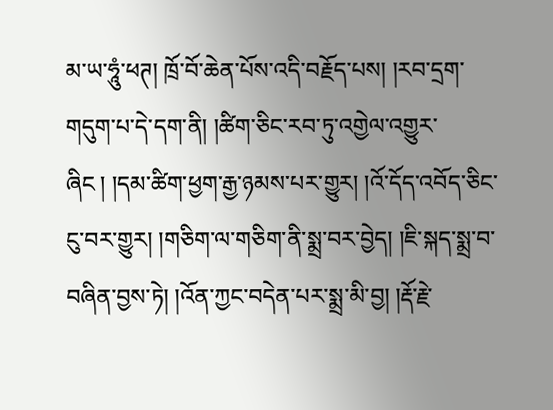མ་ཡ་ཧཱུཾ་ཕཊ། ཁྲོ་བོ་ཆེན་པོས་འདི་བརྗོད་པས། །རབ་དྲག་གདུག་པ་དེ་དག་ནི། །ཚིག་ཅིང་རབ་ཏུ་འགྱེལ་འགྱུར་ཞིང ། །དམ་ཚིག་ཕྱག་རྒྱ་ཉམས་པར་གྱུར། །འོ་དོད་འབོད་ཅིང་ངུ་བར་གྱུར། །གཅིག་ལ་གཅིག་ནི་སྨྲ་བར་བྱེད། །ཇི་སྐད་སྨྲ་བ་བཞིན་བྱས་ཏེ། །འོན་ཀྱང་བདེན་པར་སྨྲ་མི་བྱ། །རྡོ་རྗེ་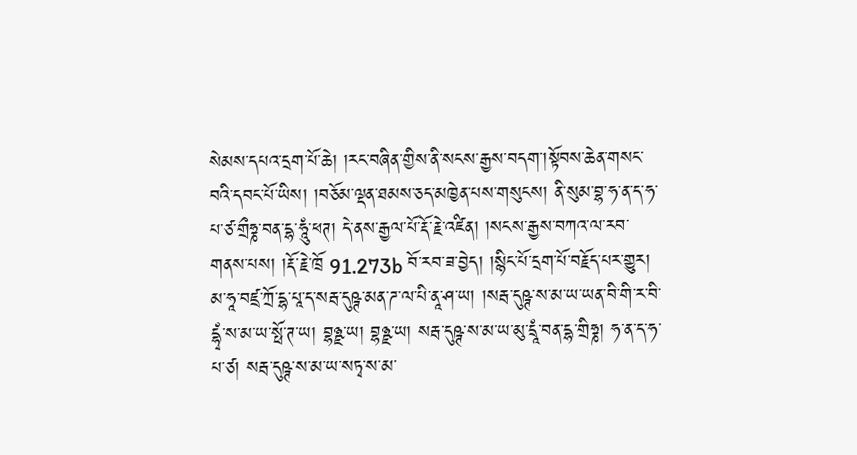སེམས་དཔའ་དྲག་པོ་ཆེ། །རང་བཞིན་གྱིས་ནི་སངས་རྒྱས་བདག་།སྟོབས་ཆེན་གསང་བའི་དབང་པོ་ཡིས། །བཅོམ་ལྡན་ཐམས་ཅད་མཁྱེན་པས་གསུངས། ནི་སུམ་བྷ་ཧ་ན་ད་ཧ་པ་ཙ་གྲྀཧྞ་བན་དྷ་ཧཱུཾ་ཕཊ། དེ་ནས་རྒྱལ་པོ་རྡོ་རྗེ་འཛིན། །སངས་རྒྱས་བཀའ་ལ་རབ་གནས་པས། །རྡོ་རྗེ་ཁྲོ 91.273b བོ་རབ་ཟ་བྱེད། །སྙིང་པོ་དྲག་པོ་བརྗོད་པར་གྱུར། མ་ཧཱ་བཛྲ་ཀྲོ་དྷ་པཱ་ད་སརྦ་དུཥྚ་མན་ཌ་ལ་པི་ནཱ་ཤ་ཡ། །སརྦ་དུཥྚ་ས་མ་ཡ་ཡན་བི་གི་ར་བི་དྷྭཾ་ས་མ་ཡ་སྥོ་ཊ་ཡ། བྷཉྫ་ཡ། བྷཉྫ་ཡ། སརྦ་དུཥྚ་ས་མ་ཡ་མུ་དྲཱཾ་བན་དྷ་གྲིཧྞ། ཧ་ན་ད་ཧ་པ་ཙ། སརྦ་དུཥྚ་ས་མ་ཡ་སཏྭ་ས་མ་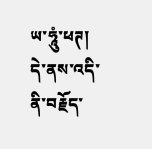ཡ་ཧཱུཾ་ཕཊ། དེ་ནས་འདི་ནི་བརྗོད་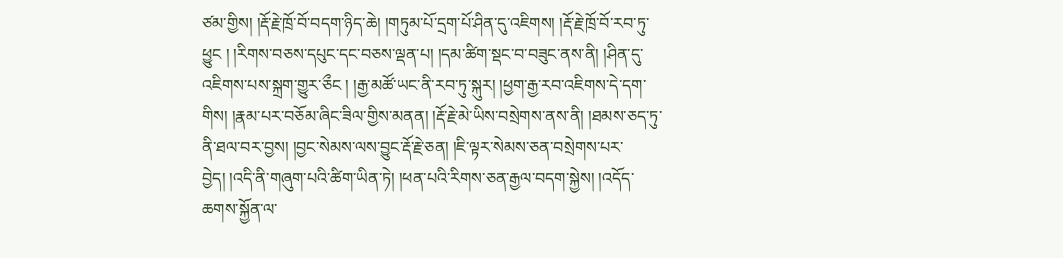ཙམ་གྱིས། །རྡོ་རྗེ་ཁྲོ་བོ་བདག་ཉིད་ཆེ། །གཏུམ་པོ་དྲག་པོ་ཤིན་དུ་འཇིགས། །རྡོ་རྗེ་ཁྲོ་བོ་རབ་ཏུ་ཕྱུང ། །རིགས་བཅས་དཔུང་དང་བཅས་ལྡན་པ། །དམ་ཚིག་སྡང་བ་བཟུང་ནས་ནི། །ཤིན་དུ་འཇིགས་པས་སྐྲག་གྱུར་ཅྀང ། །རྒྱ་མཚོ་ཡང་ནི་རབ་ཏུ་སྐུར། །ཕྱག་རྒྱ་རབ་འཇིགས་དེ་དག་གིས། །རྣམ་པར་བཅོམ་ཞིང་ཟིལ་གྱིས་མནན། །རྡོ་རྗེ་མེ་ཡིས་བསྲེགས་ནས་ནི། །ཐམས་ཅད་ཏུ་ནི་ཐལ་བར་བྱས། །བྱང་སེམས་ལས་བྱུང་རྡོ་རྗེ་ཅན། །ཇི་ལྟར་སེམས་ཅན་བསྲེགས་པར་བྱེད། །འདི་ནི་གཞུག་པའི་ཚིག་ཡིན་ཏེ། །ཕན་པའི་རིགས་ཅན་རྒྱལ་བདག་སྐྱེས། །འདོད་ཆགས་སྐྱོན་ལ་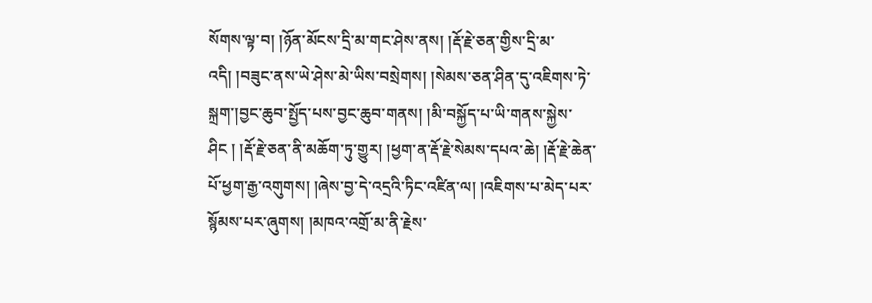སོགས་ལྟ་བ། །ཉོན་མོངས་དྲི་མ་གང་ཤེས་ནས། །རྡོ་རྗེ་ཅན་གྱིས་དྲི་མ་འདི། །བཟུང་ནས་ཡེ་ཤེས་མེ་ཡིས་བསྲེགས། །སེམས་ཅན་ཤིན་དུ་འཇིགས་ཏེ་སྐྲག་།བྱང་ཆུབ་སྤྱོད་པས་བྱང་ཆུབ་གནས། །མི་བསྐྱོད་པ་ཡི་གནས་སྐྱེས་ཤིང ། །རྡོ་རྗེ་ཅན་ནི་མཆོག་ཏུ་གྱུར། །ཕྱག་ན་རྡོ་རྗེ་སེམས་དཔའ་ཆེ། །རྡོ་རྗེ་ཆེན་པོ་ཕྱག་རྒྱ་འགུགས། །ཞེས་བྱ་དེ་འདྲའི་ཏིང་འཛིན་ལ། །འཇིགས་པ་མེད་པར་སྙོམས་པར་ཞུགས། །མཁའ་འགྲོ་མ་ནི་རྗེས་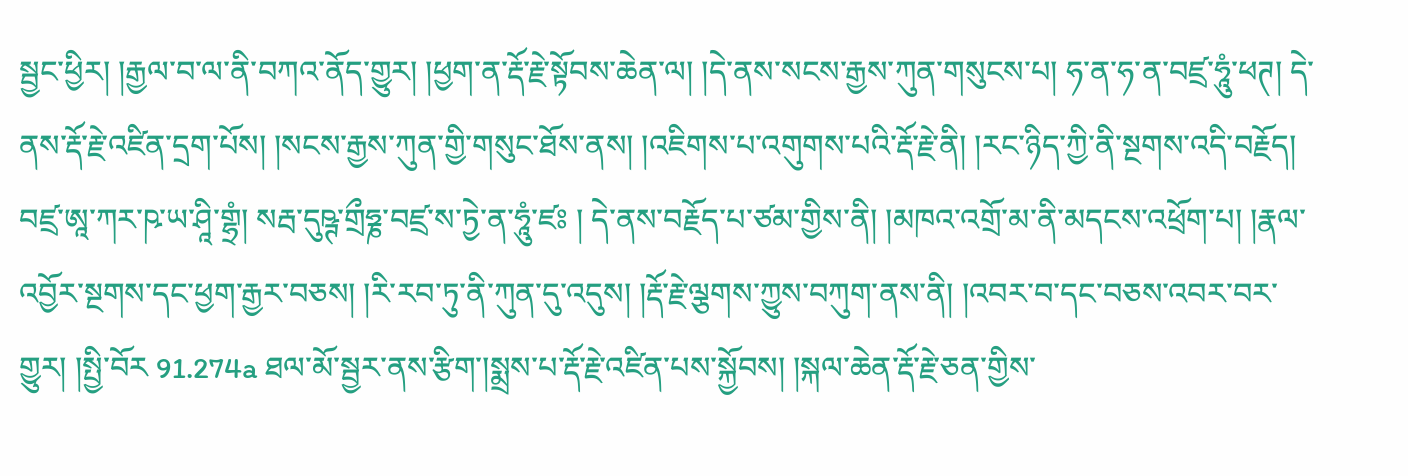སྦྱང་ཕྱིར། །རྒྱལ་བ་ལ་ནི་བཀའ་ནོད་གྱུར། །ཕྱག་ན་རྡོ་རྗེ་སྟོབས་ཆེན་ལ། །དེ་ནས་སངས་རྒྱས་ཀུན་གསུངས་པ། ཧ་ན་ཧ་ན་བཛྲ་ཧཱུཾ་ཕཊ། དེ་ནས་རྡོ་རྗེ་འཛིན་དྲག་པོས། །སངས་རྒྱས་ཀུན་གྱི་གསུང་ཐོས་ནས། །འཇིགས་པ་འགུགས་པའི་རྡོ་རྗེ་ནི། །རང་ཉིད་ཀྱི་ནི་སྔགས་འདི་བརྗོད། བཛྲ་ཨཱ་ཀར་ཥ་ཡ་ཤཱི་གྷྲཾ། སརྦ་དུཥྚ་གྲྀཧྞ་བཛྲ་ས་ཏྱེ་ན་ཧཱུཾ་ཛཿ ། དེ་ནས་བརྗོད་པ་ཙམ་གྱིས་ནི། །མཁའ་འགྲོ་མ་ནི་མདངས་འཕྲོག་པ། །རྣལ་འབྱོར་སྔགས་དང་ཕྱག་རྒྱར་བཅས། །རི་རབ་ཏུ་ནི་ཀུན་དུ་འདུས། །རྡོ་རྗེ་ལྕགས་ཀྱུས་བཀུག་ནས་ནི། །འབར་བ་དང་བཅས་འབར་བར་གྱུར། །སྤྱི་བོར 91.274a ཐལ་མོ་སྦྱར་ནས་རྩིག་།སྨྲས་པ་རྡོ་རྗེ་འཛིན་པས་སྐྱོབས། །སྐལ་ཆེན་རྡོ་རྗེ་ཅན་གྱིས་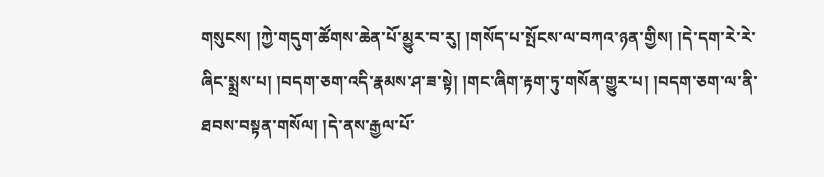གསུངས། །ཀྱེ་གདུག་ཚོགས་ཆེན་པོ་མྱུར་བ་རུ། །གསོད་པ་སྤོངས་ལ་བཀའ་ཉན་གྱིས། །དེ་དག་རེ་རེ་ཞིང་སྨྲས་པ། །བདག་ཅག་འདི་རྣམས་ཤ་ཟ་སྟེ། །གང་ཞིག་རྟག་ཏུ་གསོན་གྱུར་པ། །བདག་ཅག་ལ་ནི་ཐབས་བསྟན་གསོལ། །དེ་ནས་རྒྱལ་པོ་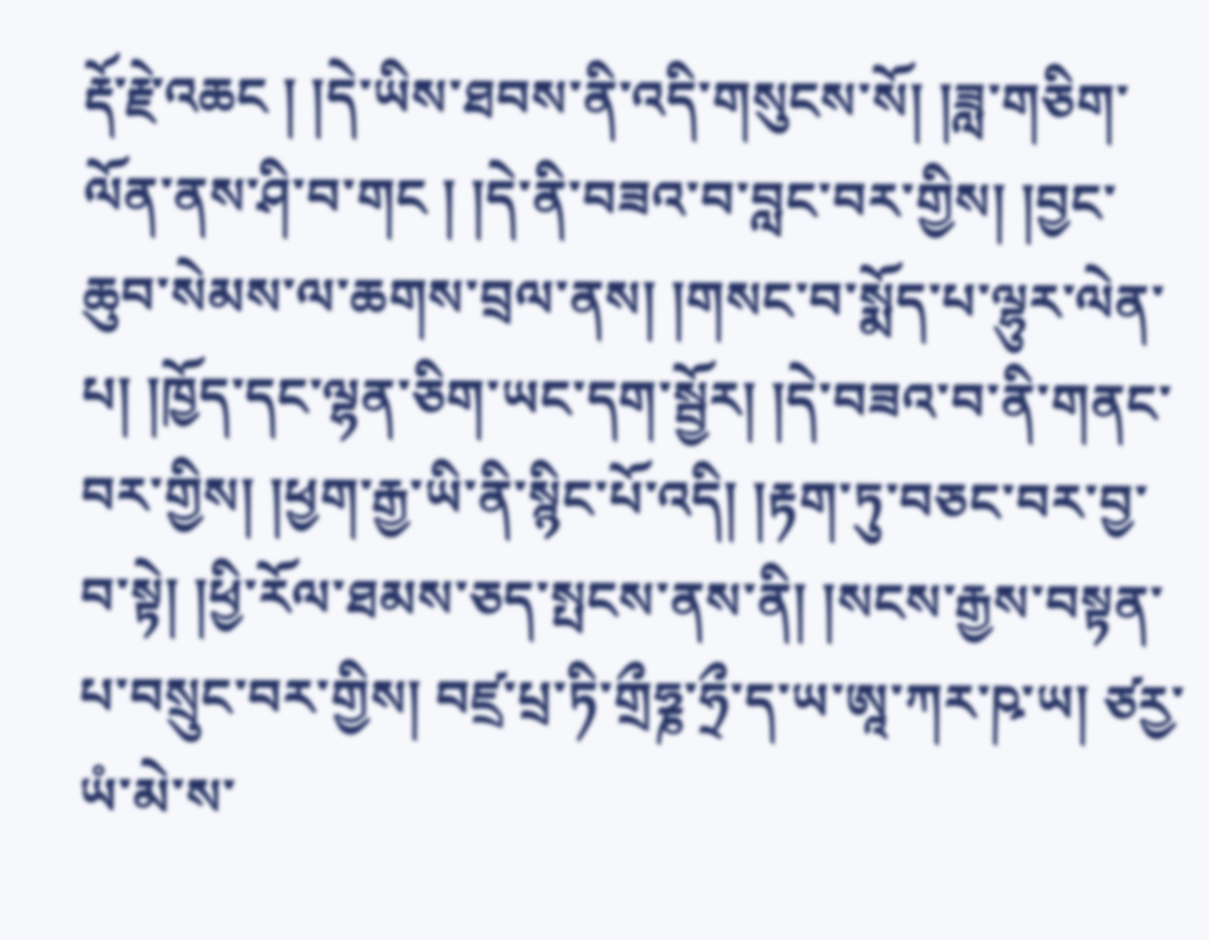རྡོ་རྗེ་འཆང ། །དེ་ཡིས་ཐབས་ནི་འདི་གསུངས་སོ། །ཟླ་གཅིག་ལོན་ནས་ཤི་བ་གང ། །དེ་ནི་བཟའ་བ་བླང་བར་གྱིས། །བྱང་ཆུབ་སེམས་ལ་ཆགས་བྲལ་ནས། །གསང་བ་སྨོད་པ་ལྷུར་ལེན་པ། །ཁྱོད་དང་ལྷན་ཅིག་ཡང་དག་སྦྱོར། །དེ་བཟའ་བ་ནི་གནང་བར་གྱིས། །ཕྱག་རྒྱ་ཡི་ནི་སྙིང་པོ་འདི། །རྟག་ཏུ་བཅང་བར་བྱ་བ་སྟེ། །ཕྱི་རོལ་ཐམས་ཅད་སྤངས་ནས་ནི། །སངས་རྒྱས་བསྟན་པ་བསྲུང་བར་གྱིས། བཛྲ་པྲ་ཏི་གྲྀཧྞ་ཧྲྀ་ད་ཡ་ཨཱ་ཀར་ཥ་ཡ། ཙརྱ་ཡཾ་མེ་ས་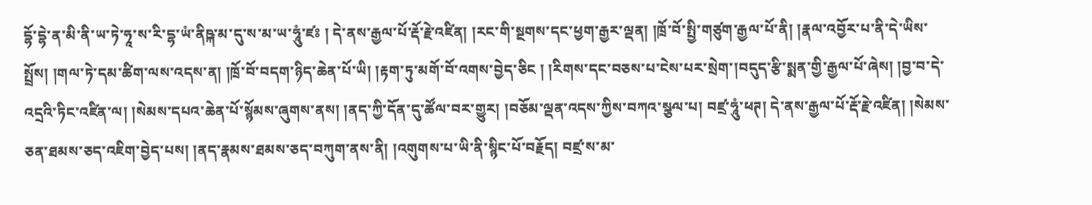དྷོ་དྷེ་ན་མི་ནི་ཡ་ཏེ་ཧཱ་ས་རི་དྷ་ཡཾ་ནིཥྐ་མ་དུ་ས་མ་ཡ་ཧཱུཾ་ཛཿ ། དེ་ནས་རྒྱལ་པོ་རྡོ་རྗེ་འཛིན། །རང་གི་སྔགས་དང་ཕྱག་རྒྱར་ལྡན། །ཁྲོ་བོ་སྤྱི་གཙུག་རྒྱལ་པོ་ནི། །རྣལ་འབྱོར་པ་ནི་དེ་ཡིས་སྤྲོས། །གལ་ཏེ་དམ་ཚིག་ལས་འདས་ན། །ཁྲོ་བོ་བདག་ཉིད་ཆེན་པོ་ཡི། །རྟག་ཏུ་མགོ་བོ་འགས་བྱེད་ཅིང ། །རིགས་དང་བཅས་པ་ངེས་པར་སྲེག་།བདུད་རྩི་སྨན་གྱི་རྒྱལ་པོ་ཞེས། །བྱ་བ་དེ་འདྲའི་ཏིང་འཛིན་ལ། །སེམས་དཔའ་ཆེན་པོ་སྙོམས་ཞུགས་ནས། །ནད་ཀྱི་དོན་དུ་ཚོལ་བར་གྱུར། །བཅོམ་ལྡན་འདས་ཀྱིས་བཀའ་སྩལ་པ། བཛྲ་ཧཱུཾ་ཕཊ། དེ་ནས་རྒྱལ་པོ་རྡོ་རྗེ་འཛིན། །སེམས་ཅན་ཐམས་ཅད་འཇིག་བྱེད་པས། །ནད་རྣམས་ཐམས་ཅད་བཀུག་ནས་ནི། །འགུགས་པ་ཡི་ནི་སྙིང་པོ་བརྗོད། བཛྲ་ས་མ་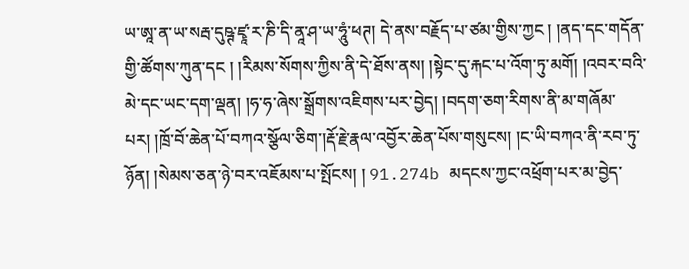ཡ་ཨཱ་ན་ཡ་སརྦ་དུཥྚ་ཛྭཱ་ར་ཎི་དི་ནཱ་ཤ་ཡ་ཧཱུཾ་ཕཊ། དེ་ནས་བརྗོད་པ་ཙམ་གྱིས་ཀྱང ། །ནད་དང་གདོན་གྱི་ཚོགས་ཀུན་དང ། །རིམས་སོགས་ཀྱིས་ནི་དེ་ཐོས་ནས། །སྟེང་དུ་རྐང་པ་འོག་ཏུ་མགོ། །འབར་བའི་མེ་དང་ཡང་དག་ལྡན། །ཧ་ཧ་ཞེས་སྒྲོགས་འཇིགས་པར་བྱེད། །བདག་ཅག་རིགས་ནི་མ་གཞོམ་པར། །ཁྲོ་བོ་ཆེན་པོ་བཀའ་སྩོལ་ཅིག་།རྡོ་རྗེ་རྣལ་འབྱོར་ཆེན་པོས་གསུངས། །ང་ཡི་བཀའ་ནི་རབ་ཏུ་ཉོན། །སེམས་ཅན་ཉེ་བར་འཇོམས་པ་སྤོངས། ། 91.274b མདངས་ཀྱང་འཕྲོག་པར་མ་བྱེད་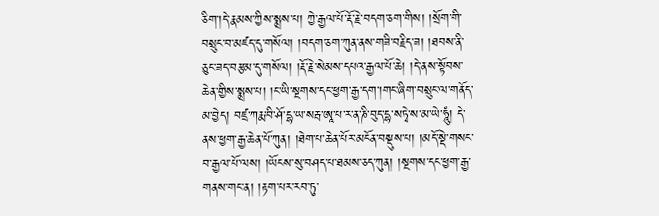ཅིག་།དེ་རྣམས་ཀྱིས་སྨྲས་པ། ཀྱེ་རྒྱལ་པོ་རྡོ་རྗེ་བདག་ཅག་གིས། །སྲོག་གི་བསྲུང་བ་མཛད་དུ་གསོལ། །བདག་ཅག་ཀུན་ནས་གཟི་བརྗིད་ཟ། །ཐབས་ནི་ཅུང་ཟད་བརྩམ་དུ་གསོལ། །རྡོ་རྗེ་སེམས་དཔའ་རྒྱལ་པོ་ཆེ། །དེ་ནས་སྟོབས་ཆེན་གྱིས་སྨྲས་པ། །ང་ཡི་སྔགས་དང་ཕྱག་རྒྱ་དག་།གང་ཞིག་བསྲུང་ལ་གནོད་མ་བྱེད། བཛྲ་ཀརྨ་བི་ཤོ་དྷ་ཡ་སརྦ་ཨཱ་པ་ར་ན་ཎི་བུད་དྷ་སཏྭེ་ས་མ་ཡེ་ཧཱུཾ། དེ་ནས་ཕྱག་རྒྱ་ཆེན་པོ་ཀུན། །ཐེག་པ་ཆེན་པོར་མངོན་བསྡུས་པ། །མདོ་སྡེ་གསང་བ་རྒྱལ་པོ་ལས། །ཡོངས་སུ་བཤད་པ་ཐམས་ཅད་ཀུན། །སྔགས་དང་ཕྱག་རྒྱ་གནས་གང་ན། །རྟག་པར་རབ་ཏུ་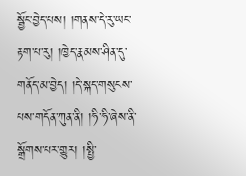སྦྱོང་བྱེད་པས། །གནས་དེ་རུ་ཡང་རྟག་པ་རུ། །ཁྱེད་རྣམས་ཤིན་དུ་གནོད་མ་བྱེད། །དེ་སྐད་གསུངས་པས་གདོན་ཀུན་ནི། །ཧི་ཧི་ཞེས་ནི་སྒྲོགས་པར་གྱུར། །སྤྱི་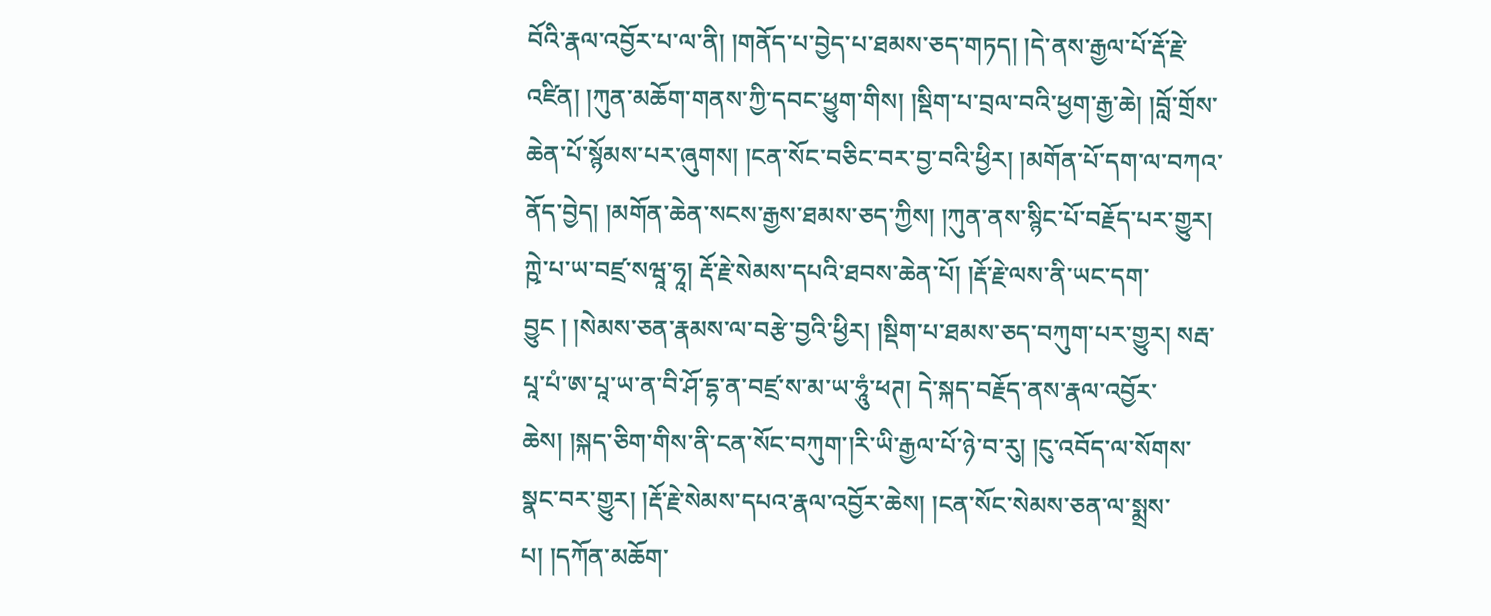བོའི་རྣལ་འབྱོར་པ་ལ་ནི། །གནོད་པ་བྱེད་པ་ཐམས་ཅད་གཏད། །དེ་ནས་རྒྱལ་པོ་རྡོ་རྗེ་འཛིན། །ཀུན་མཆོག་གནས་ཀྱི་དབང་ཕྱུག་གིས། །སྡིག་པ་བྲལ་བའི་ཕྱག་རྒྱ་ཆེ། །བློ་གྲོས་ཆེན་པོ་སྙོམས་པར་ཞུགས། །ངན་སོང་བཅིང་བར་བྱ་བའི་ཕྱིར། །མགོན་པོ་དག་ལ་བཀའ་ནོད་བྱེད། །མགོན་ཆེན་སངས་རྒྱས་ཐམས་ཅད་ཀྱིས། །ཀུན་ནས་སྙིང་པོ་བརྗོད་པར་གྱུར། ཀྵེ་པ་ཡ་བཛྲ་སཝཱ་ཧཱ། རྡོ་རྗེ་སེམས་དཔའི་ཐབས་ཆེན་པོ། །རྡོ་རྗེ་ལས་ནི་ཡང་དག་བྱུང ། །སེམས་ཅན་རྣམས་ལ་བརྩེ་བྱའི་ཕྱིར། །སྡིག་པ་ཐམས་ཅད་བཀུག་པར་གྱུར། སརྦ་པཱ་པཾ་ཨ་པཱ་ཡ་ན་བི་ཤོ་དྷ་ན་བཛྲ་ས་མ་ཡ་ཧཱུཾ་ཕཊ། དེ་སྐད་བརྗོད་ནས་རྣལ་འབྱོར་ཆེས། །སྐད་ཅིག་གིས་ནི་ངན་སོང་བཀུག་།རི་ཡི་རྒྱལ་པོ་ཉེ་བ་རུ། །ངུ་འབོད་ལ་སོགས་སྣང་བར་གྱུར། །རྡོ་རྗེ་སེམས་དཔའ་རྣལ་འབྱོར་ཆེས། །ངན་སོང་སེམས་ཅན་ལ་སྨྲས་པ། །དཀོན་མཆོག་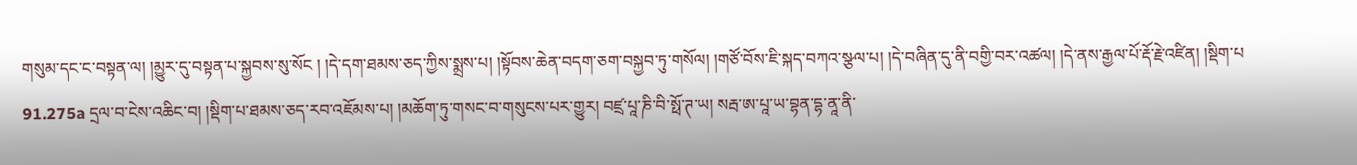གསུམ་དང་ང་བསྟན་ལ། །མྱུར་དུ་བསྟན་པ་སྐྱབས་སུ་སོང ། །དེ་དག་ཐམས་ཅད་ཀྱིས་སྨྲས་པ། །སྟོབས་ཆེན་བདག་ཅག་བསྐྱབ་ཏུ་གསོལ། །གཙོ་བོས་ཇི་སྐད་བཀའ་སྩལ་པ། །དེ་བཞིན་དུ་ནི་བགྱི་བར་འཚལ། །དེ་ནས་རྒྱལ་པོ་རྡོ་རྗེ་འཛིན། །སྡིག་པ 91.275a དྲལ་བ་ངེས་འཆིང་བ། །སྡིག་པ་ཐམས་ཅད་རབ་འཇོམས་པ། །མཆོག་ཏུ་གསང་བ་གསུངས་པར་གྱུར། བཛྲ་པཱ་ཎི་བི་སྥོ་ཊ་ཡ། སརྦ་ཨ་པཱ་ཡ་བྷན་དྷ་ནཱ་ནི་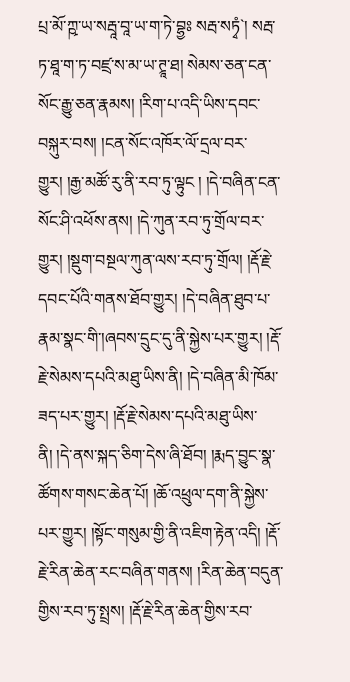པྲ་མོ་ཀྵ་ཡ་སརྦཱ་བཱ་ཡ་ག་ཏེ་བྷྱཿ སརྦ་སཏྭཾ`། སརྦ་ཏ་ཐཱ་ག་ཏ་བཛྲ་ས་མ་ཡ་ཊྲཱ་ཐ། སེམས་ཅན་ངན་སོང་རྒྱུ་ཅན་རྣམས། །རིག་པ་འདི་ཡིས་དབང་བསྐུར་བས། །ངན་སོང་འཁོར་ལོ་དྲལ་བར་གྱུར། །རྒྱ་མཚོ་རུ་ནི་རབ་ཏུ་ལྟུང ། །དེ་བཞིན་ངན་སོང་ཤི་འཕོས་ནས། །དེ་ཀུན་རབ་ཏུ་གྲོལ་བར་གྱུར། །སྡུག་བསྔལ་ཀུན་ལས་རབ་ཏུ་གྲོལ། །རྡོ་རྗེ་དབང་པོའི་གནས་ཐོབ་གྱུར། །དེ་བཞིན་ཐུབ་པ་རྣམ་སྣང་གི་།ཞབས་དྲུང་དུ་ནི་སྐྱེས་པར་གྱུར། །རྡོ་རྗེ་སེམས་དཔའི་མཐུ་ཡིས་ནི། །དེ་བཞིན་མི་ཁོམ་ཟད་པར་གྱུར། །རྡོ་རྗེ་སེམས་དཔའི་མཐུ་ཡིས་ནི། །དེ་ནས་སྐད་ཅིག་དེས་ཞི་ཐོབ། །རྨད་བྱུང་སྣ་ཚོགས་གསང་ཆེན་པོ། །ཆོ་འཕྲུལ་དག་ནི་སྐྱེས་པར་གྱུར། །སྟོང་གསུམ་གྱི་ནི་འཇིག་རྟེན་འདི། །རྡོ་རྗེ་རིན་ཆེན་རང་བཞིན་གནས། །རིན་ཆེན་བདུན་གྱིས་རབ་ཏུ་སྤྲས། །རྡོ་རྗེ་རིན་ཆེན་གྱིས་རབ་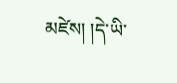མཛེས། །དེ་ཡི་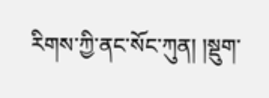རིགས་ཀྱི་ནང་སོང་ཀུན། །སྡུག་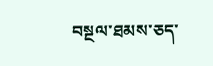བསྔལ་ཐམས་ཅད་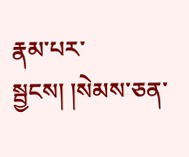རྣམ་པར་སྦྱངས། །སེམས་ཅན་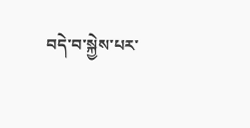བདེ་བ་སྐྱེས་པར་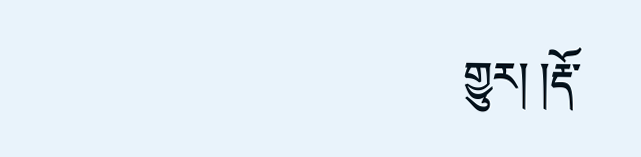གྱུར། །རྡོ་